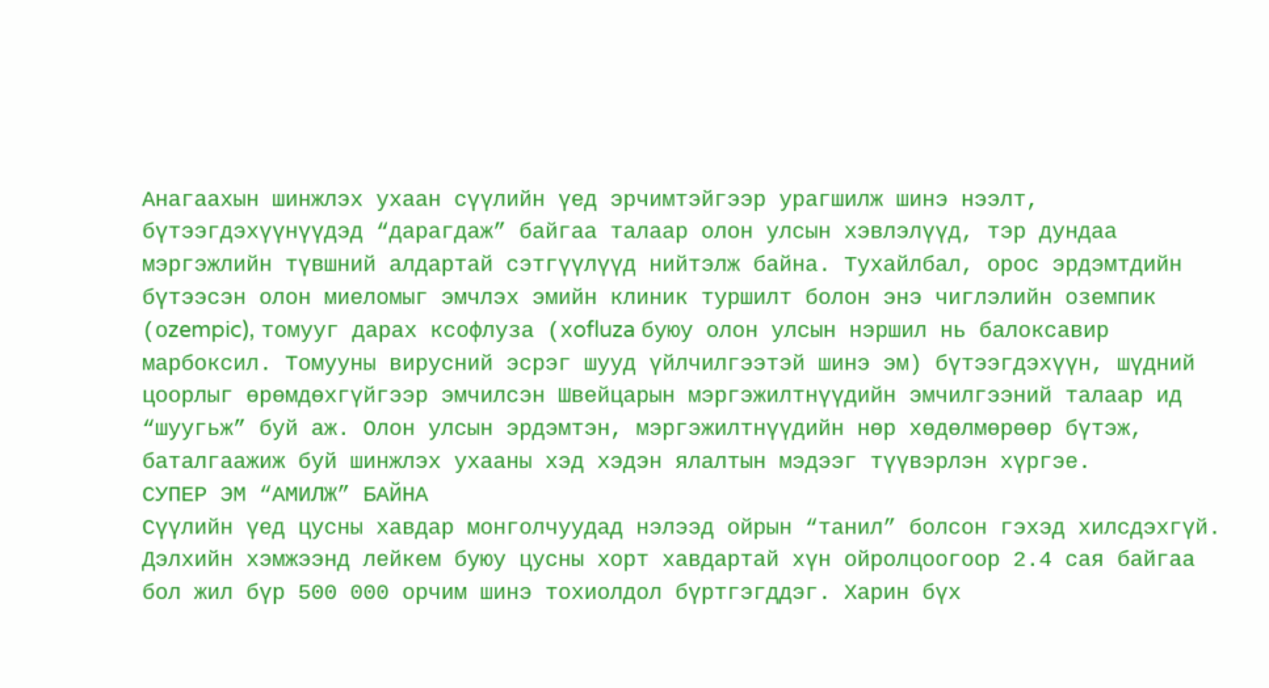Анагаахын шинжлэх ухаан сүүлийн үед эрчимтэйгээр урагшилж шинэ нээлт, бүтээгдэхүүнүүдэд “дарагдаж” байгаа талаар олон улсын хэвлэлүүд, тэр дундаа мэргэжлийн түвшний алдартай сэтгүүлүүд нийтэлж байна. Тухайлбал, орос эрдэмтдийн бүтээсэн олон миеломыг эмчлэх эмийн клиник туршилт болон энэ чиглэлийн оземпик (оzempic), томууг дарах ксофлуза (хofluza буюу олон улсын нэршил нь балоксавир марбоксил. Томууны вирусний эсрэг шууд үйлчилгээтэй шинэ эм) бүтээгдэхүүн, шүдний цоорлыг өрөмдөхгүйгээр эмчилсэн Швейцарын мэргэжилтнүүдийн эмчилгээний талаар ид “шуугьж” буй аж. Олон улсын эрдэмтэн, мэргэжилтнүүдийн нөр хөдөлмөрөөр бүтэж, баталгаажиж буй шинжлэх ухааны хэд хэдэн ялалтын мэдээг түүвэрлэн хүргэе.
СУПЕР ЭМ “АМИЛЖ” БАЙНА
Сүүлийн үед цусны хавдар монголчуудад нэлээд ойрын “танил” болсон гэхэд хилсдэхгүй. Дэлхийн хэмжээнд лейкем буюу цусны хорт хавдартай хүн ойролцоогоор 2.4 сая байгаа бол жил бүр 500 000 орчим шинэ тохиолдол бүртгэгддэг. Харин бүх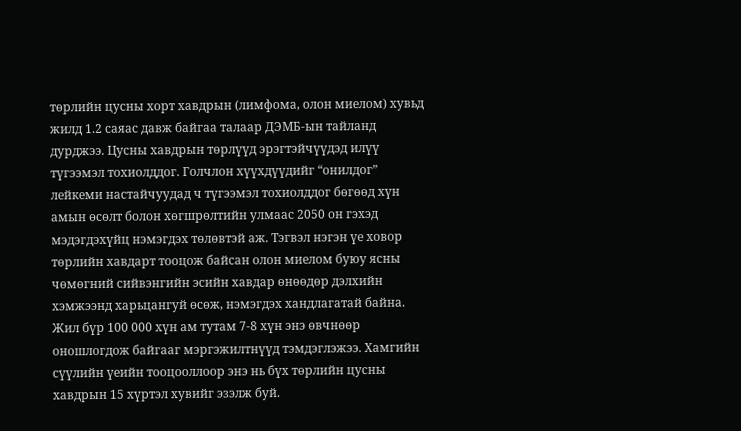төрлийн цусны хорт хавдрын (лимфома, олон миелом) хувьд жилд 1.2 саяас давж байгаа талаар ДЭМБ-ын тайланд дурджээ. Цусны хавдрын төрлүүд эрэгтэйчүүдэд илүү түгээмэл тохиолддог. Голчлон хүүхдүүдийг “онилдог” лейкеми настайчуудад ч түгээмэл тохиолддог бөгөөд хүн амын өсөлт болон хөгшрөлтийн улмаас 2050 он гэхэд мэдэгдэхүйц нэмэгдэх төлөвтэй аж. Тэгвэл нэгэн үе ховор төрлийн хавдарт тооцож байсан олон миелом буюу ясны чөмөгний сийвэнгийн эсийн хавдар өнөөдөр дэлхийн хэмжээнд харьцангуй өсөж, нэмэгдэх хандлагатай байна. Жил бүр 100 000 хүн ам тутам 7-8 хүн энэ өвчнөөр оношлогдож байгааг мэргэжилтнүүд тэмдэглэжээ. Хамгийн сүүлийн үеийн тооцооллоор энэ нь бүх төрлийн цусны хавдрын 15 хүртэл хувийг эзэлж буй.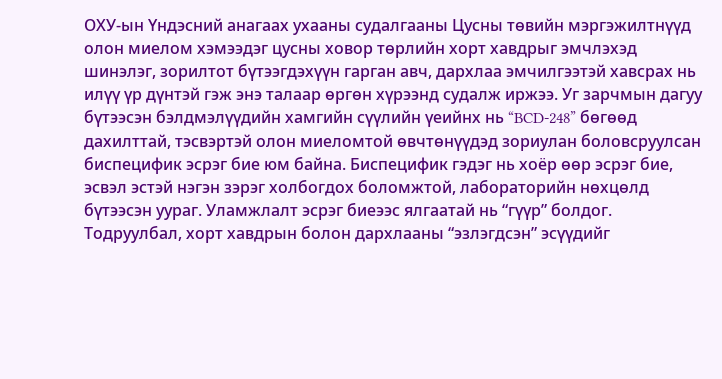ОХУ-ын Үндэсний анагаах ухааны судалгааны Цусны төвийн мэргэжилтнүүд олон миелом хэмээдэг цусны ховор төрлийн хорт хавдрыг эмчлэхэд шинэлэг, зорилтот бүтээгдэхүүн гарган авч, дархлаа эмчилгээтэй хавсрах нь илүү үр дүнтэй гэж энэ талаар өргөн хүрээнд судалж иржээ. Уг зарчмын дагуу бүтээсэн бэлдмэлүүдийн хамгийн сүүлийн үеийнх нь “BCD-248” бөгөөд дахилттай, тэсвэртэй олон миеломтой өвчтөнүүдэд зориулан боловсруулсан биспецифик эсрэг бие юм байна. Биспецифик гэдэг нь хоёр өөр эсрэг бие, эсвэл эстэй нэгэн зэрэг холбогдох боломжтой, лабораторийн нөхцөлд бүтээсэн уураг. Уламжлалт эсрэг биеээс ялгаатай нь “гүүр” болдог. Тодруулбал, хорт хавдрын болон дархлааны “эзлэгдсэн” эсүүдийг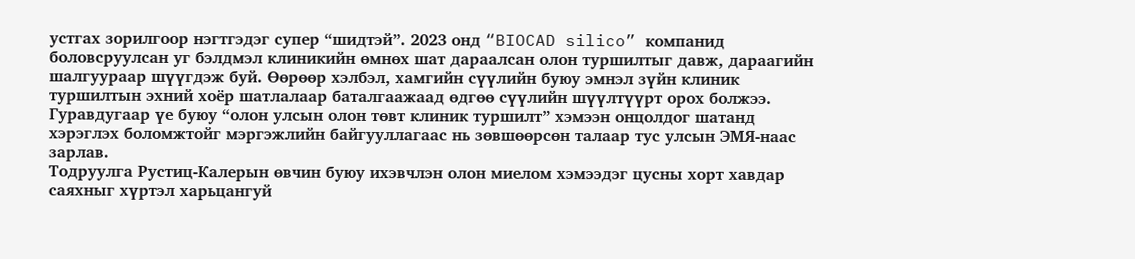устгах зорилгоор нэгтгэдэг супер “шидтэй”. 2023 онд “BIOCAD silico” компанид боловсруулсан уг бэлдмэл клиникийн өмнөх шат дараалсан олон туршилтыг давж, дараагийн шалгуураар шүүгдэж буй. Өөрөөр хэлбэл, хамгийн сүүлийн буюу эмнэл зүйн клиник туршилтын эхний хоёр шатлалаар баталгаажаад өдгөө сүүлийн шүүлтүүрт орох болжээ. Гуравдугаар үе буюу “олон улсын олон төвт клиник туршилт” хэмээн онцолдог шатанд хэрэглэх боломжтойг мэргэжлийн байгууллагаас нь зөвшөөрсөн талаар тус улсын ЭМЯ-наас зарлав.
Тодруулга Рустиц-Калерын өвчин буюу ихэвчлэн олон миелом хэмээдэг цусны хорт хавдар саяхныг хүртэл харьцангуй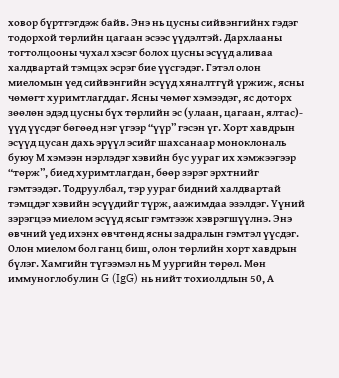ховор бүртгэгдэж байв. Энэ нь цусны сийвэнгийнх гэдэг тодорхой төрлийн цагаан эсээс үүдэлтэй. Дархлааны тогтолцооны чухал хэсэг болох цусны эсүүд аливаа халдвартай тэмцэх эсрэг бие үүсгэдэг. Гэтэл олон миеломын үед сийвэнгийн эсүүд хяналтгүй үржиж, ясны чөмөгт хуримтлагддаг. Ясны чөмөг хэмээдэг, яс доторх зөөлөн эдэд цусны бүх төрлийн эс (улаан, цагаан, ялтас)- үүд үүсдэг бөгөөд нэг үгээр “үүр” гэсэн үг. Хорт хавдрын эсүүд цусан дахь эрүүл эсийг шахсанаар моноклональ буюу М хэмээн нэрлэдэг хэвийн бус уураг их хэмжээгээр “төрж”, биед хуримтлагдан, бөөр зэрэг эрхтнийг гэмтээдэг. Тодруулбал, тэр уураг бидний халдвартай тэмцдэг хэвийн эсүүдийг түрж, аажимдаа эзэлдэг. Үүний зэрэгцээ миелом эсүүд ясыг гэмтээж хэврэгшүүлнэ. Энэ өвчний үед ихэнх өвчтөнд ясны задралын гэмтэл үүсдэг. Олон миелом бол ганц биш, олон төрлийн хорт хавдрын бүлэг. Хамгийн түгээмэл нь М уургийн төрөл. Мөн иммуноглобулин G (IgG) нь нийт тохиолдлын 50, А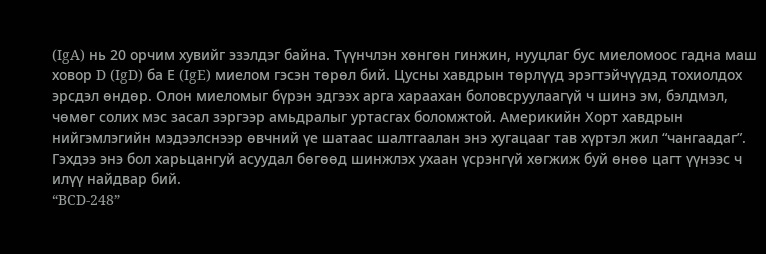(IgA) нь 20 орчим хувийг эзэлдэг байна. Түүнчлэн хөнгөн гинжин, нууцлаг бус миеломоос гадна маш ховор D (IgD) ба Е (IgE) миелом гэсэн төрөл бий. Цусны хавдрын төрлүүд эрэгтэйчүүдэд тохиолдох эрсдэл өндөр. Олон миеломыг бүрэн эдгээх арга хараахан боловсруулаагүй ч шинэ эм, бэлдмэл, чөмөг солих мэс засал зэргээр амьдралыг уртасгах боломжтой. Америкийн Хорт хавдрын нийгэмлэгийн мэдээлснээр өвчний үе шатаас шалтгаалан энэ хугацааг тав хүртэл жил “чангаадаг”. Гэхдээ энэ бол харьцангуй асуудал бөгөөд шинжлэх ухаан үсрэнгүй хөгжиж буй өнөө цагт үүнээс ч илүү найдвар бий.
“BCD-248”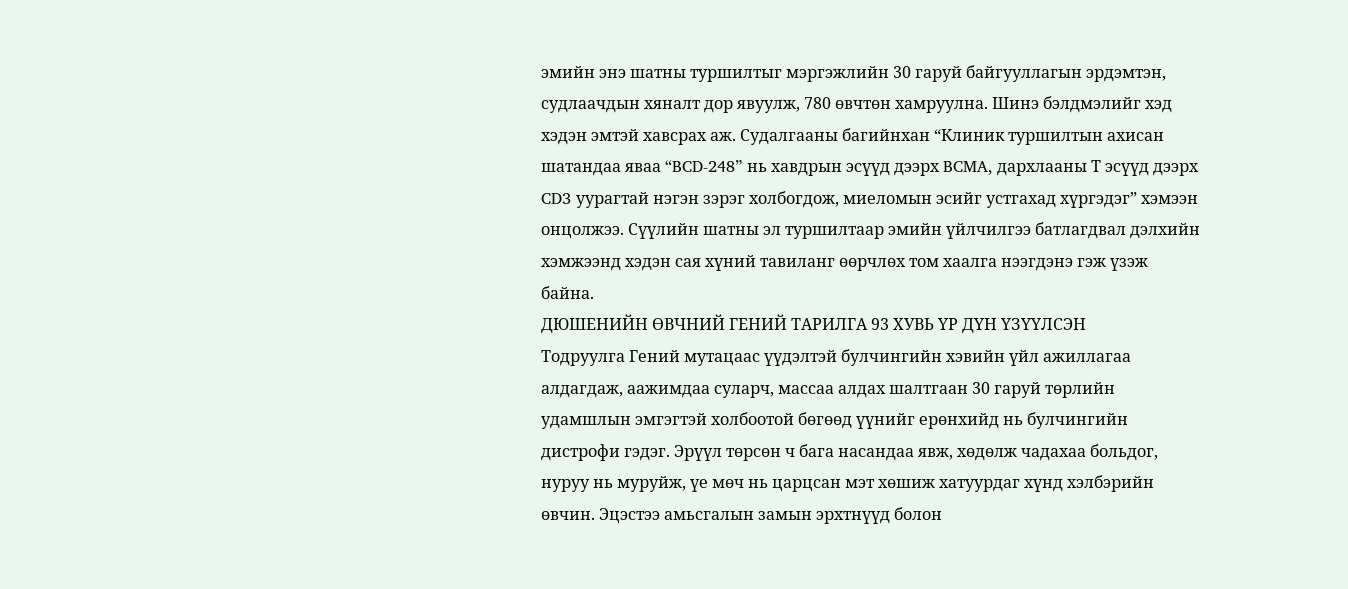эмийн энэ шатны туршилтыг мэргэжлийн 30 гаруй байгууллагын эрдэмтэн, судлаачдын хяналт дор явуулж, 780 өвчтөн хамруулна. Шинэ бэлдмэлийг хэд хэдэн эмтэй хавсрах аж. Судалгааны багийнхан “Клиник туршилтын ахисан шатандаа яваа “BCD-248” нь хавдрын эсүүд дээрх BCMA, дархлааны Т эсүүд дээрх CD3 уурагтай нэгэн зэрэг холбогдож, миеломын эсийг устгахад хүргэдэг” хэмээн онцолжээ. Сүүлийн шатны эл туршилтаар эмийн үйлчилгээ батлагдвал дэлхийн хэмжээнд хэдэн сая хүний тавиланг өөрчлөх том хаалга нээгдэнэ гэж үзэж байна.
ДЮШЕНИЙН ӨВЧНИЙ ГЕНИЙ ТАРИЛГА 93 ХУВЬ ҮР ДҮН ҮЗҮҮЛСЭН
Тодруулга Гений мутацаас үүдэлтэй булчингийн хэвийн үйл ажиллагаа алдагдаж, аажимдаа суларч, массаа алдах шалтгаан 30 гаруй төрлийн удамшлын эмгэгтэй холбоотой бөгөөд үүнийг ерөнхийд нь булчингийн дистрофи гэдэг. Эрүүл төрсөн ч бага насандаа явж, хөдөлж чадахаа больдог, нуруу нь муруйж, үе мөч нь царцсан мэт хөшиж хатуурдаг хүнд хэлбэрийн өвчин. Эцэстээ амьсгалын замын эрхтнүүд болон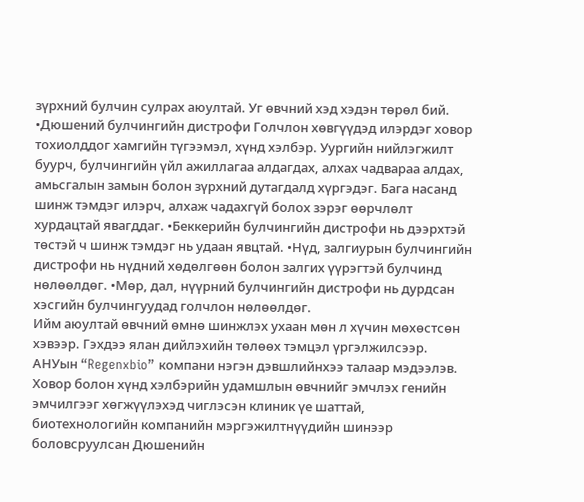зүрхний булчин сулрах аюултай. Уг өвчний хэд хэдэн төрөл бий. •Дюшений булчингийн дистрофи Голчлон хөвгүүдэд илэрдэг ховор тохиолддог хамгийн түгээмэл, хүнд хэлбэр. Уургийн нийлэгжилт буурч, булчингийн үйл ажиллагаа алдагдах, алхах чадвараа алдах, амьсгалын замын болон зүрхний дутагдалд хүргэдэг. Бага насанд шинж тэмдэг илэрч, алхаж чадахгүй болох зэрэг өөрчлөлт хурдацтай явагддаг. •Беккерийн булчингийн дистрофи нь дээрхтэй төстэй ч шинж тэмдэг нь удаан явцтай. •Нүд, залгиурын булчингийн дистрофи нь нүдний хөдөлгөөн болон залгих үүрэгтэй булчинд нөлөөлдөг. •Мөр, дал, нүүрний булчингийн дистрофи нь дурдсан хэсгийн булчингуудад голчлон нөлөөлдөг.
Ийм аюултай өвчний өмнө шинжлэх ухаан мөн л хүчин мөхөстсөн хэвээр. Гэхдээ ялан дийлэхийн төлөөх тэмцэл үргэлжилсээр. АНУын “Regenxbio” компани нэгэн дэвшлийнхээ талаар мэдээлэв. Ховор болон хүнд хэлбэрийн удамшлын өвчнийг эмчлэх генийн эмчилгээг хөгжүүлэхэд чиглэсэн клиник үе шаттай, биотехнологийн компанийн мэргэжилтнүүдийн шинээр боловсруулсан Дюшенийн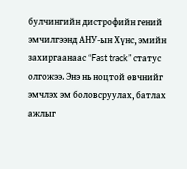булчингийн дистрофийн гений эмчилгээнд АНУ-ын Хүнс, эмийн захиргаанаас “Fast track” статус олгожээ. Энэ нь ноцтой өвчнийг эмчлэх эм боловсруулах, батлах ажлыг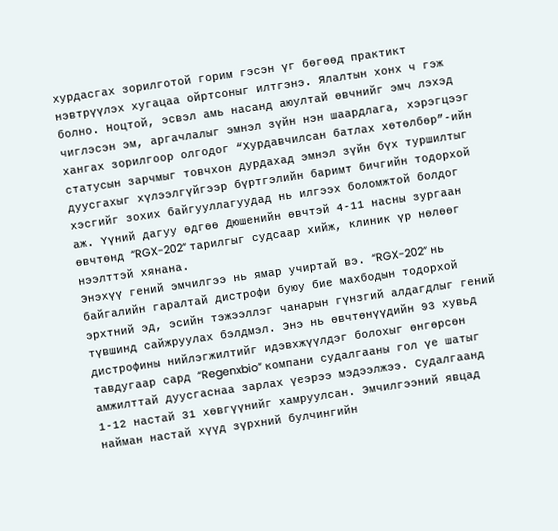хурдасгах зорилготой горим гэсэн үг бөгөөд практикт нэвтрүүлэх хугацаа ойртсоныг илтгэнэ. Ялалтын хонх ч гэж болно. Ноцтой, эсвэл амь насанд аюултай өвчнийг эмч лэхэд чиглэсэн эм, аргачлалыг эмнэл зүйн нэн шаардлага, хэрэгцээг хангах зорилгоор олгодог “Хурдавчилсан батлах хөтөлбөр”-ийн статусын зарчмыг товчхон дурдахад эмнэл зүйн бүх туршилтыг дуусгахыг хүлээлгүйгээр бүртгэлийн баримт бичгийн тодорхой хэсгийг зохих байгууллагуудад нь илгээх боломжтой болдог аж. Үүний дагуу өдгөө Дюшенийн өвчтэй 4-11 насны зургаан өвчтөнд “RGX-202” тарилгыг судсаар хийж, клиник үр нөлөөг нээлттэй хянана.
Энэхүү гений эмчилгээ нь ямар учиртай вэ. “RGX-202” нь байгалийн гаралтай дистрофи буюу бие махбодын тодорхой эрхтний эд, эсийн тэжээллэг чанарын гүнзгий алдагдлыг гений түвшинд сайжруулах бэлдмэл. Энэ нь өвчтөнүүдийн 93 хувьд дистрофины нийлэгжилтийг идэвхжүүлдэг болохыг өнгөрсөн тавдугаар сард “Regenxbio” компани судалгааны гол үе шатыг амжилттай дуусгаснаа зарлах үеэрээ мэдээлжээ. Судалгаанд 1-12 настай 31 хөвгүүнийг хамруулсан. Эмчилгээний явцад найман настай хүүд зүрхний булчингийн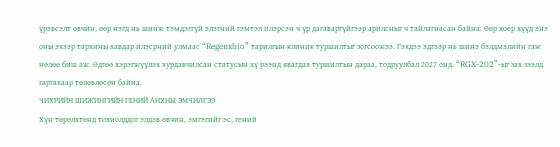үрэвсэлт өвчин, өөр нэгд нь шинж тэмдэггүй элэгний гэмтэл илэрсэн ч үр дагаваргүйгээр арилсныг ч тайлагнасан байна. Өөр хоёр хүүд энэ оны эхээр тархины хавдар илэсрний улмаас “Regenxbio” тарилгын клиник туршилтыг зогсоожээ. Гэхдээ эдгээр нь шинэ бэлдмэлийн гаж нөлөө биш аж. Өдгөө хэрэгжүүлэх хурдавчилсан статусын хү рээнд явагдах туршилтын дараа, тодруулбал 2027 онд. “RGX-202”-ыг зах зээлд гаргахаар төлөвлөсөн байна.
ЧИХРИЙН ШИЖИНГИЙН ГЕНИЙ АНХНЫ ЭМЧИЛГЭЭ
Хүн төрөлхтөнд тохиолддог элдэв өвчин, эмгэгийг эс, гений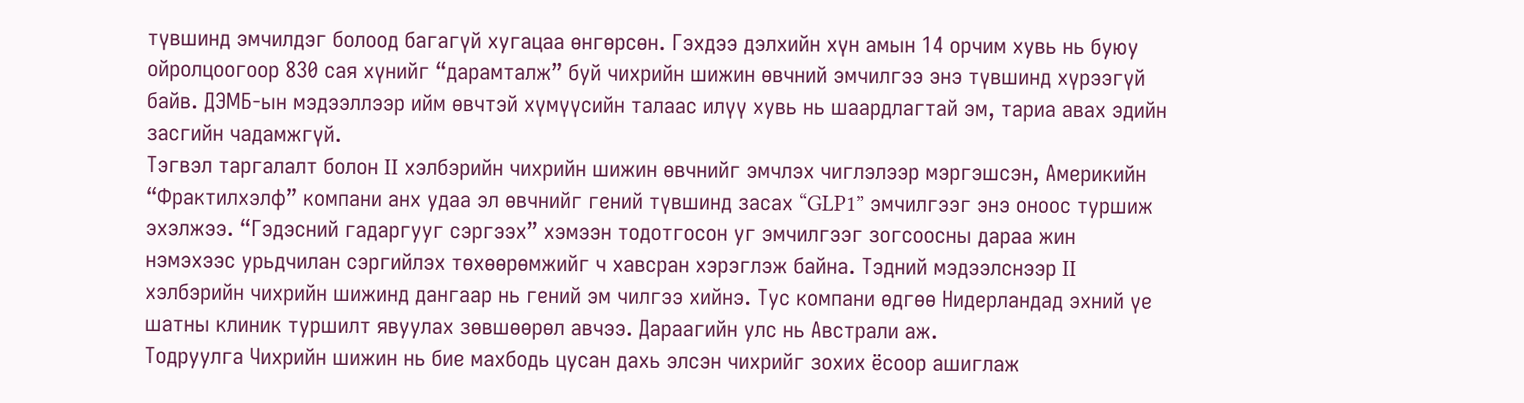түвшинд эмчилдэг болоод багагүй хугацаа өнгөрсөн. Гэхдээ дэлхийн хүн амын 14 орчим хувь нь буюу ойролцоогоор 830 сая хүнийг “дарамталж” буй чихрийн шижин өвчний эмчилгээ энэ түвшинд хүрээгүй байв. ДЭМБ-ын мэдээллээр ийм өвчтэй хүмүүсийн талаас илүү хувь нь шаардлагтай эм, тариа авах эдийн засгийн чадамжгүй.
Тэгвэл таргалалт болон II хэлбэрийн чихрийн шижин өвчнийг эмчлэх чиглэлээр мэргэшсэн, Америкийн “Фрактилхэлф” компани анх удаа эл өвчнийг гений түвшинд засах “GLP1” эмчилгээг энэ оноос туршиж эхэлжээ. “Гэдэсний гадаргууг сэргээх” хэмээн тодотгосон уг эмчилгээг зогсоосны дараа жин нэмэхээс урьдчилан сэргийлэх төхөөрөмжийг ч хавсран хэрэглэж байна. Тэдний мэдээлснээр II хэлбэрийн чихрийн шижинд дангаар нь гений эм чилгээ хийнэ. Тус компани өдгөө Нидерландад эхний үе шатны клиник туршилт явуулах зөвшөөрөл авчээ. Дараагийн улс нь Австрали аж.
Тодруулга Чихрийн шижин нь бие махбодь цусан дахь элсэн чихрийг зохих ёсоор ашиглаж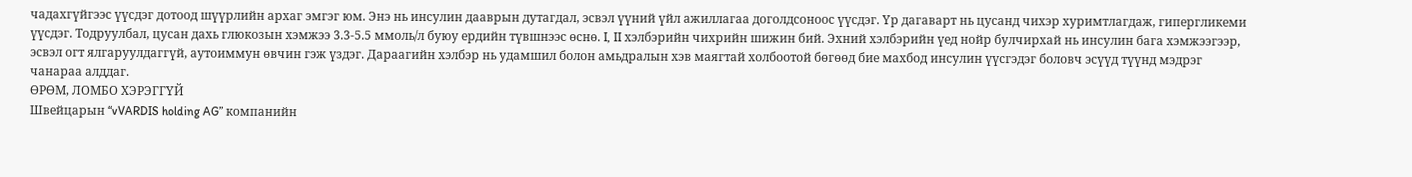чадахгүйгээс үүсдэг дотоод шүүрлийн архаг эмгэг юм. Энэ нь инсулин дааврын дутагдал, эсвэл үүний үйл ажиллагаа доголдсоноос үүсдэг. Үр дагаварт нь цусанд чихэр хуримтлагдаж, гипергликеми үүсдэг. Тодруулбал, цусан дахь глюкозын хэмжээ 3.3-5.5 ммоль/л буюу ердийн түвшнээс өснө. I, II хэлбэрийн чихрийн шижин бий. Эхний хэлбэрийн үед нойр булчирхай нь инсулин бага хэмжээгээр, эсвэл огт ялгаруулдаггүй, аутоиммун өвчин гэж үздэг. Дараагийн хэлбэр нь удамшил болон амьдралын хэв маягтай холбоотой бөгөөд бие махбод инсулин үүсгэдэг боловч эсүүд түүнд мэдрэг чанараа алддаг.
ӨРӨМ, ЛОМБО ХЭРЭГГҮЙ
Швейцарын “vVARDIS holding AG” компанийн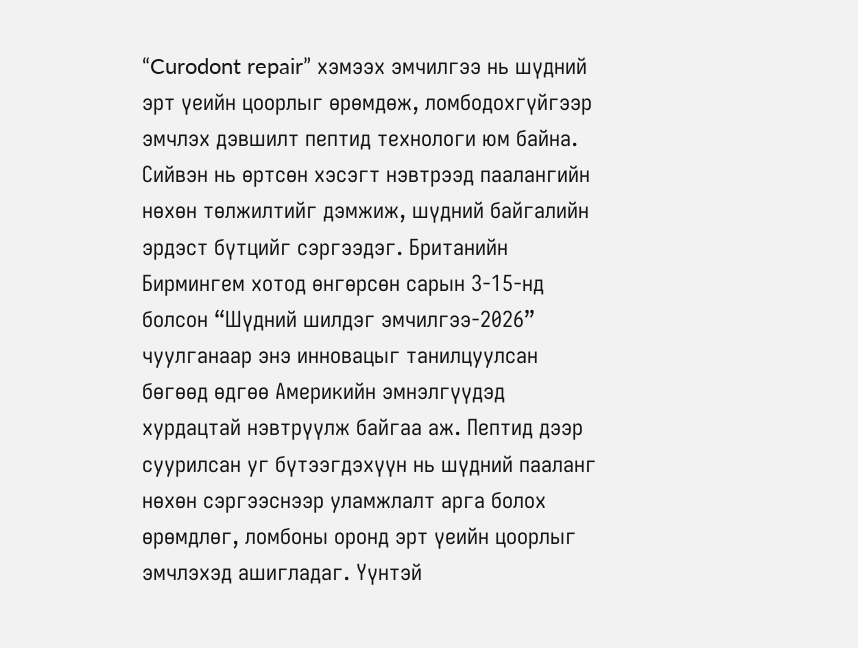“Curodont repair” хэмээх эмчилгээ нь шүдний эрт үеийн цоорлыг өрөмдөж, ломбодохгүйгээр эмчлэх дэвшилт пептид технологи юм байна. Сийвэн нь өртсөн хэсэгт нэвтрээд паалангийн нөхөн төлжилтийг дэмжиж, шүдний байгалийн эрдэст бүтцийг сэргээдэг. Британийн Бирмингем хотод өнгөрсөн сарын 3-15-нд болсон “Шүдний шилдэг эмчилгээ-2026” чуулганаар энэ инновацыг танилцуулсан бөгөөд өдгөө Америкийн эмнэлгүүдэд хурдацтай нэвтрүүлж байгаа аж. Пептид дээр суурилсан уг бүтээгдэхүүн нь шүдний пааланг нөхөн сэргээснээр уламжлалт арга болох өрөмдлөг, ломбоны оронд эрт үеийн цоорлыг эмчлэхэд ашигладаг. Үүнтэй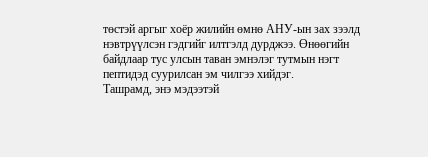төстэй аргыг хоёр жилийн өмнө АНУ-ын зах зээлд нэвтрүүлсэн гэдгийг илтгэлд дурджээ. Өнөөгийн байдлаар тус улсын таван эмнэлэг тутмын нэгт пептидэд суурилсан эм чилгээ хийдэг.
Ташрамд, энэ мэдээтэй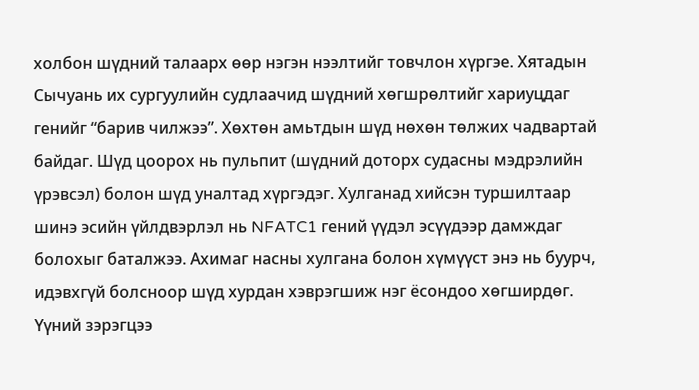холбон шүдний талаарх өөр нэгэн нээлтийг товчлон хүргэе. Хятадын Сычуань их сургуулийн судлаачид шүдний хөгшрөлтийг хариуцдаг генийг “барив чилжээ”. Хөхтөн амьтдын шүд нөхөн төлжих чадвартай байдаг. Шүд цоорох нь пульпит (шүдний доторх судасны мэдрэлийн үрэвсэл) болон шүд уналтад хүргэдэг. Хулганад хийсэн туршилтаар шинэ эсийн үйлдвэрлэл нь NFATC1 гений үүдэл эсүүдээр дамждаг болохыг баталжээ. Ахимаг насны хулгана болон хүмүүст энэ нь буурч, идэвхгүй болсноор шүд хурдан хэврэгшиж нэг ёсондоо хөгширдөг. Үүний зэрэгцээ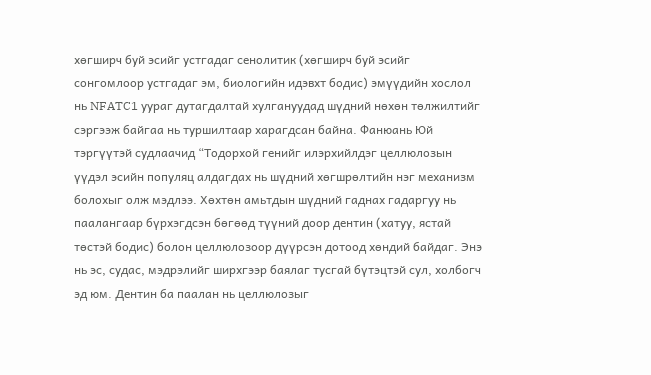хөгширч буй эсийг устгадаг сенолитик (хөгширч буй эсийг сонгомлоор устгадаг эм, биологийн идэвхт бодис) эмүүдийн хослол нь NFATC1 уураг дутагдалтай хулгануудад шүдний нөхөн төлжилтийг сэргээж байгаа нь туршилтаар харагдсан байна. Фанюань Юй тэргүүтэй судлаачид “Тодорхой генийг илэрхийлдэг целлюлозын үүдэл эсийн популяц алдагдах нь шүдний хөгшрөлтийн нэг механизм болохыг олж мэдлээ. Хөхтөн амьтдын шүдний гаднах гадаргуу нь паалангаар бүрхэгдсэн бөгөөд түүний доор дентин (хатуу, ястай төстэй бодис) болон целлюлозоор дүүрсэн дотоод хөндий байдаг. Энэ нь эс, судас, мэдрэлийг ширхгээр баялаг тусгай бүтэцтэй сул, холбогч эд юм. Дентин ба паалан нь целлюлозыг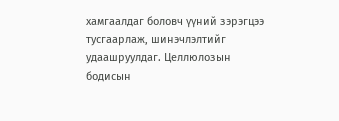хамгаалдаг боловч үүний зэрэгцээ тусгаарлаж, шинэчлэлтийг удаашруулдаг. Целлюлозын бодисын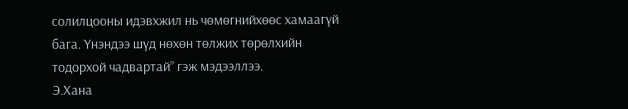солилцооны идэвхжил нь чөмөгнийхөөс хамаагүй бага. Үнэндээ шүд нөхөн төлжих төрөлхийн тодорхой чадвартай” гэж мэдээллээ.
Э.Хана